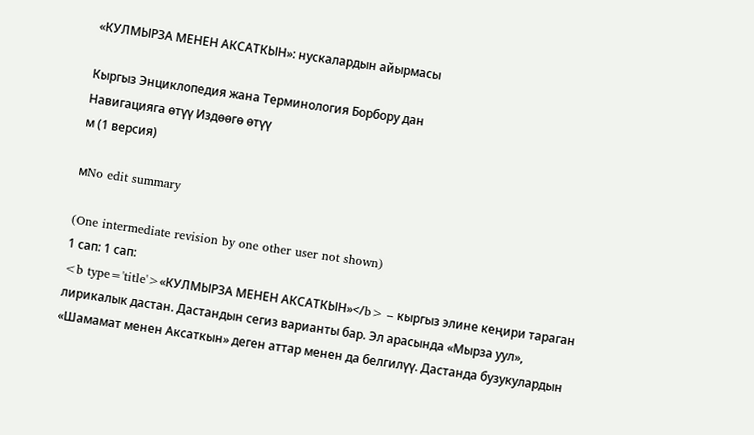«КУЛМЫРЗА МЕНЕН АКСАТКЫН»: нускалардын айырмасы

Кыргыз Энциклопедия жана Терминология Борбору дан
Навигацияга өтүү Издөөгө өтүү
м (1 версия)

мNo edit summary

(One intermediate revision by one other user not shown)
1 сап: 1 сап:
<b type='title'>«КУЛМЫРЗА МЕНЕН АКСАТКЫН»</b> – кыргыз элине кеңири тараган лирикалык дастан. Дастандын сегиз варианты бар. Эл арасында «Мырза уул», «Шамамат менен Аксаткын» деген аттар менен да белгилүү. Дастанда бузукулардын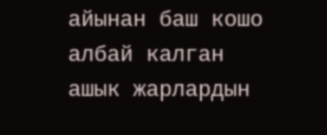айынан баш кошо албай калган ашык жарлардын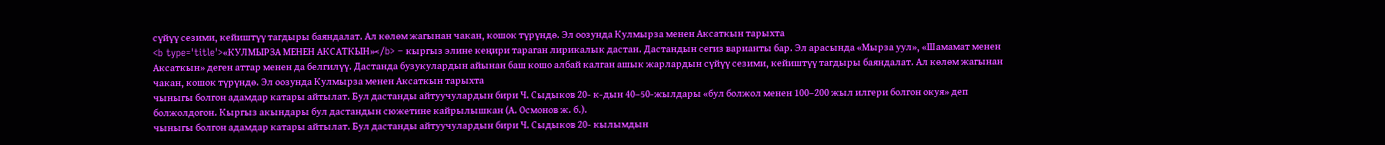сүйүү сезими, кейиштүү тагдыры баяндалат. Ал көлөм жагынан чакан, кошок түрүндө. Эл оозунда Кулмырза менен Аксаткын тарыхта
<b type='title'>«КУЛМЫРЗА МЕНЕН АКСАТКЫН»</b> – кыргыз элине кеңири тараган лирикалык дастан. Дастандын сегиз варианты бар. Эл арасында «Мырза уул», «Шамамат менен Аксаткын» деген аттар менен да белгилүү. Дастанда бузукулардын айынан баш кошо албай калган ашык жарлардын сүйүү сезими, кейиштүү тагдыры баяндалат. Ал көлөм жагынан чакан, кошок түрүндө. Эл оозунда Кулмырза менен Аксаткын тарыхта
чыныгы болгон адамдар катары айтылат. Бул дастанды айтуучулардын бири Ч. Сыдыков 20- к-дын 40–50-жылдары «бул болжол менен 100–200 жыл илгери болгон окуя» деп болжолдогон. Кыргыз акындары бул дастандын сюжетине кайрылышкан (А. Осмонов ж. б.).
чыныгы болгон адамдар катары айтылат. Бул дастанды айтуучулардын бири Ч. Сыдыков 20- кылымдын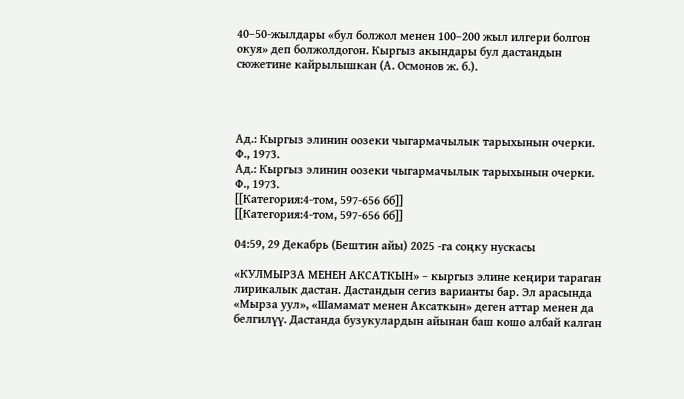40–50-жылдары «бул болжол менен 100–200 жыл илгери болгон окуя» деп болжолдогон. Кыргыз акындары бул дастандын сюжетине кайрылышкан (А. Осмонов ж. б.).




Ад.: Кыргыз элинин оозеки чыгармачылык тарыхынын очерки. Ф., 1973.
Ад.: Кыргыз элинин оозеки чыгармачылык тарыхынын очерки. Ф., 1973.
[[Категория:4-том, 597-656 бб]]
[[Категория:4-том, 597-656 бб]]

04:59, 29 Декабрь (Бештин айы) 2025 -га соңку нускасы

«КУЛМЫРЗА МЕНЕН АКСАТКЫН» – кыргыз элине кеңири тараган лирикалык дастан. Дастандын сегиз варианты бар. Эл арасында «Мырза уул», «Шамамат менен Аксаткын» деген аттар менен да белгилүү. Дастанда бузукулардын айынан баш кошо албай калган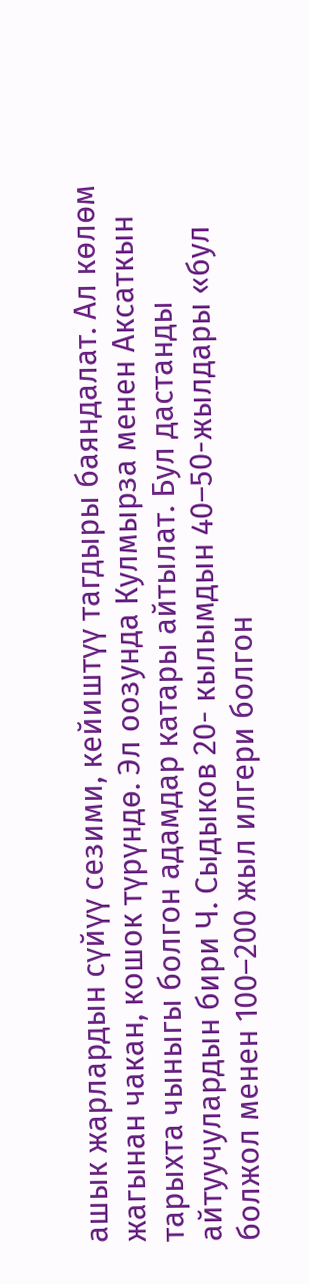ашык жарлардын сүйүү сезими, кейиштүү тагдыры баяндалат. Ал көлөм жагынан чакан, кошок түрүндө. Эл оозунда Кулмырза менен Аксаткын тарыхта чыныгы болгон адамдар катары айтылат. Бул дастанды айтуучулардын бири Ч. Сыдыков 20- кылымдын 40–50-жылдары «бул болжол менен 100–200 жыл илгери болгон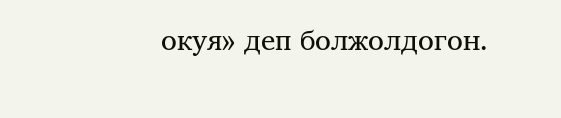окуя» деп болжолдогон.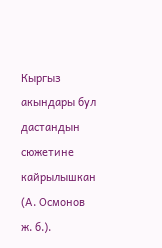Кыргыз акындары бул дастандын сюжетине кайрылышкан (А. Осмонов ж. б.).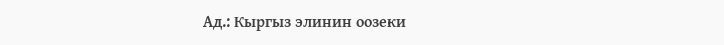Ад.: Кыргыз элинин оозеки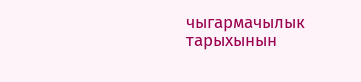чыгармачылык тарыхынын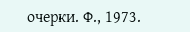очерки. Ф., 1973.